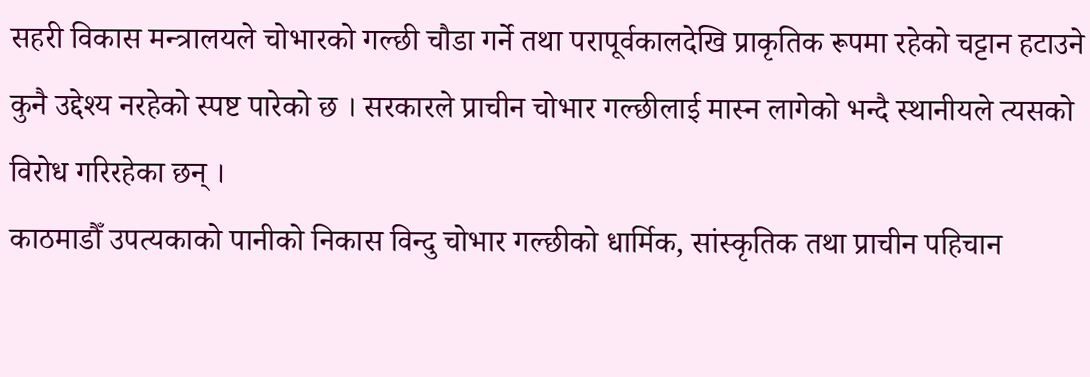सहरी विकास मन्त्रालयले चोभारको गल्छी चौडा गर्ने तथा परापूर्वकालदेखि प्राकृतिक रूपमा रहेको चट्टान हटाउने कुनै उद्देश्य नरहेको स्पष्ट पारेको छ । सरकारले प्राचीन चोभार गल्छीलाई मास्न लागेको भन्दै स्थानीयले त्यसको विरोध गरिरहेका छन् ।
काठमाडौँ उपत्यकाको पानीको निकास विन्दु चोभार गल्छीको धार्मिक, सांस्कृतिक तथा प्राचीन पहिचान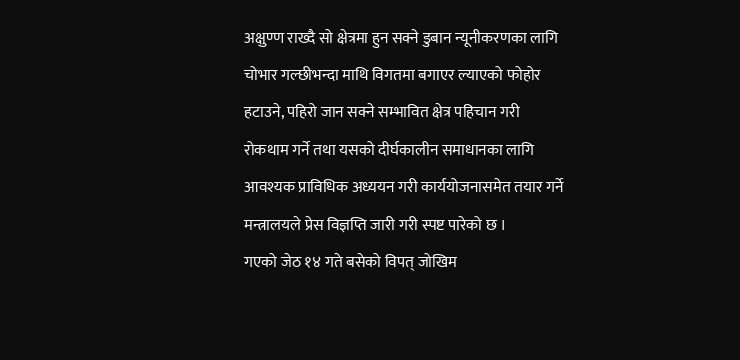अक्षुण्ण राख्दै सो क्षेत्रमा हुन सक्ने डुबान न्यूनीकरणका लागि चोभार गल्छीभन्दा माथि विगतमा बगाएर ल्याएको फोहोर हटाउने, पहिरो जान सक्ने सम्भावित क्षेत्र पहिचान गरी रोकथाम गर्ने तथा यसको दीर्घकालीन समाधानका लागि आवश्यक प्राविधिक अध्ययन गरी कार्ययोजनासमेत तयार गर्ने मन्त्रालयले प्रेस विज्ञप्ति जारी गरी स्पष्ट पारेको छ ।
गएको जेठ १४ गते बसेको विपत् जोखिम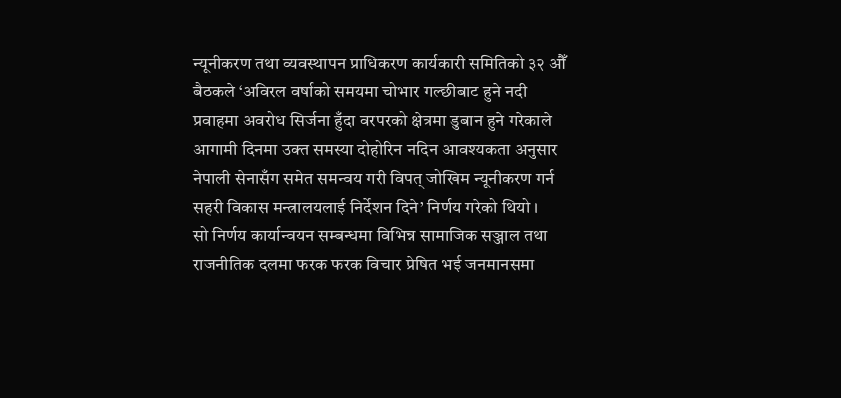न्यूनीकरण तथा व्यवस्थापन प्राधिकरण कार्यकारी समितिको ३२ औँ बैठकले ‘अविरल वर्षाको समयमा चोभार गल्छीबाट हुने नदी प्रवाहमा अवरोध सिर्जना हुँदा वरपरको क्षेत्रमा डुबान हुने गरेकाले आगामी दिनमा उक्त समस्या दोहोरिन नदिन आवश्यकता अनुसार नेपाली सेनासँग समेत समन्वय गरी विपत् जोखिम न्यूनीकरण गर्न सहरी विकास मन्त्रालयलाई निर्देशन दिने’ निर्णय गरेको थियो ।
सो निर्णय कार्यान्वयन सम्बन्धमा विभिन्न सामाजिक सञ्जाल तथा राजनीतिक दलमा फरक फरक विचार प्रेषित भई जनमानसमा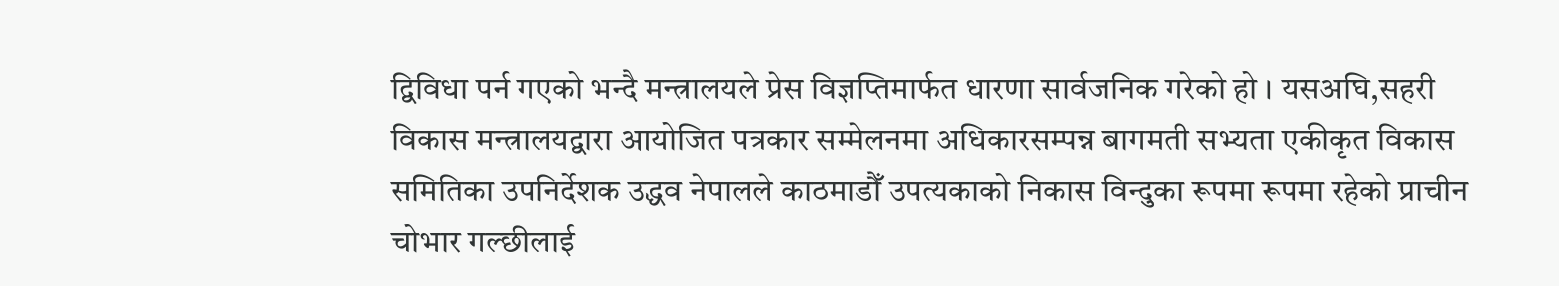द्विविधा पर्न गएको भन्दै मन्त्रालयले प्रेस विज्ञप्तिमार्फत धारणा सार्वजनिक गरेको हो । यसअघि,सहरी विकास मन्त्रालयद्वारा आयोजित पत्रकार सम्मेलनमा अधिकारसम्पन्न बागमती सभ्यता एकीकृत विकास समितिका उपनिर्देशक उद्धव नेपालले काठमाडौँ उपत्यकाको निकास विन्दुका रूपमा रूपमा रहेको प्राचीन चोभार गल्छीलाई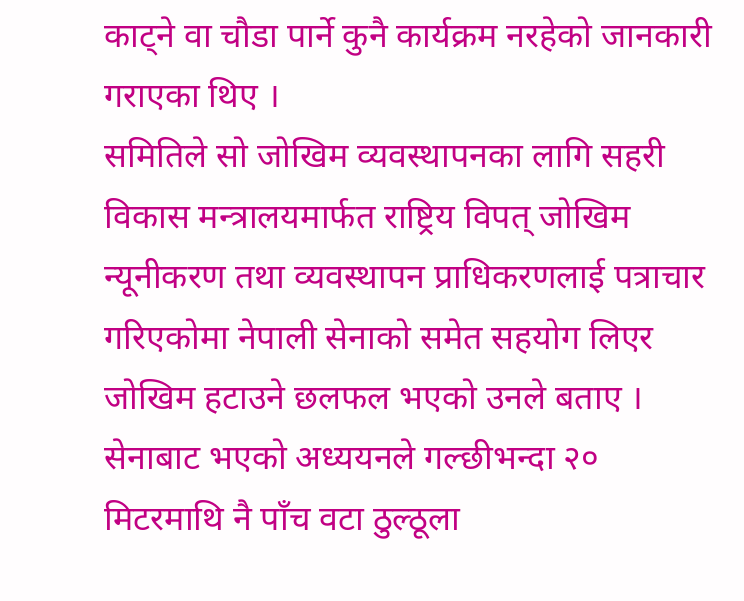काट्ने वा चौडा पार्ने कुनै कार्यक्रम नरहेको जानकारी गराएका थिए ।
समितिले सो जोखिम व्यवस्थापनका लागि सहरी विकास मन्त्रालयमार्फत राष्ट्रिय विपत् जोखिम न्यूनीकरण तथा व्यवस्थापन प्राधिकरणलाई पत्राचार गरिएकोमा नेपाली सेनाको समेत सहयोग लिएर जोखिम हटाउने छलफल भएको उनले बताए । सेनाबाट भएको अध्ययनले गल्छीभन्दा २० मिटरमाथि नै पाँच वटा ठुल्ठूला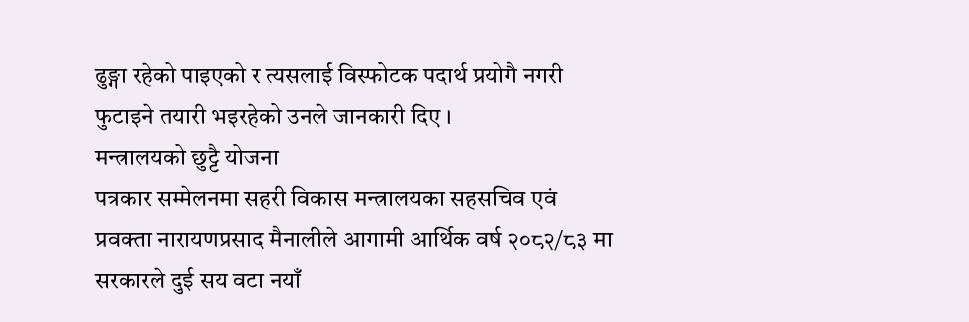ढुङ्गा रहेको पाइएको र त्यसलाई विस्फोटक पदार्थ प्रयोगै नगरी फुटाइने तयारी भइरहेको उनले जानकारी दिए ।
मन्त्रालयको छुट्टै योजना
पत्रकार सम्मेलनमा सहरी विकास मन्त्रालयका सहसचिव एवं प्रवक्ता नारायणप्रसाद मैनालीले आगामी आर्थिक वर्ष २०८२/८३ मा सरकारले दुई सय वटा नयाँ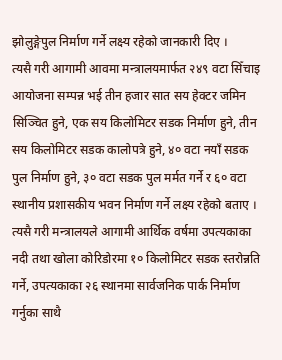झोलुङ्गेपुल निर्माण गर्ने लक्ष्य रहेको जानकारी दिए ।
त्यसै गरी आगामी आवमा मन्त्रालयमार्फत २४९ वटा सिँचाइ आयोजना सम्पन्न भई तीन हजार सात सय हेक्टर जमिन सिञ्चित हुने, एक सय किलोमिटर सडक निर्माण हुने, तीन सय किलोमिटर सडक कालोपत्रे हुने, ४० वटा नयाँ सडक पुल निर्माण हुने, ३० वटा सडक पुल मर्मत गर्ने र ६० वटा स्थानीय प्रशासकीय भवन निर्माण गर्ने लक्ष्य रहेको बताए ।
त्यसै गरी मन्त्रालयले आगामी आर्थिक वर्षमा उपत्यकाका नदी तथा खोला कोरिडोरमा १० किलोमिटर सडक स्तरोन्नति गर्ने, उपत्यकाका २६ स्थानमा सार्वजनिक पार्क निर्माण गर्नुका साथै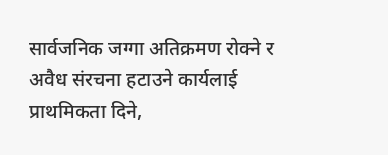सार्वजनिक जग्गा अतिक्रमण रोक्ने र अवैध संरचना हटाउने कार्यलाई प्राथमिकता दिने,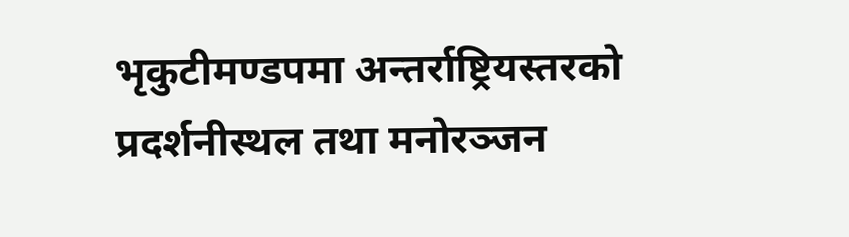भृकुटीमण्डपमा अन्तर्राष्ट्रियस्तरको प्रदर्शनीस्थल तथा मनोरञ्जन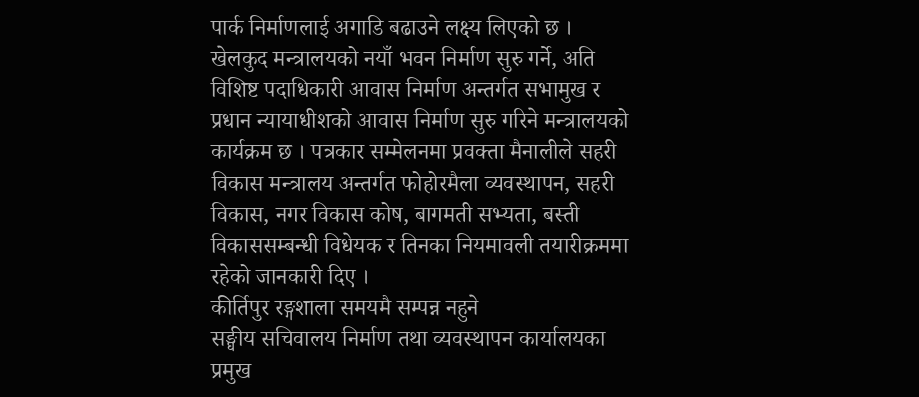पार्क निर्माणलाई अगाडि बढाउने लक्ष्य लिएको छ ।
खेलकुद मन्त्रालयको नयाँ भवन निर्माण सुरु गर्ने, अति विशिष्ट पदाधिकारी आवास निर्माण अन्तर्गत सभामुख र प्रधान न्यायाधीशको आवास निर्माण सुरु गरिने मन्त्रालयको कार्यक्रम छ । पत्रकार सम्मेलनमा प्रवक्ता मैनालीले सहरी विकास मन्त्रालय अन्तर्गत फोहोरमैला व्यवस्थापन, सहरी विकास, नगर विकास कोष, बागमती सभ्यता, बस्ती विकाससम्बन्धी विधेयक र तिनका नियमावली तयारीक्रममा रहेको जानकारी दिए ।
कीर्तिपुर रङ्गशाला समयमै सम्पन्न नहुने
सङ्घीय सचिवालय निर्माण तथा व्यवस्थापन कार्यालयका प्रमुख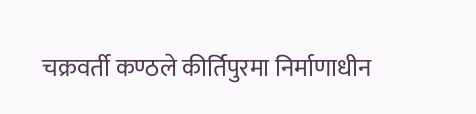चक्रवर्ती कण्ठले कीर्तिपुरमा निर्माणाधीन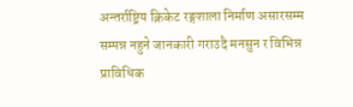अन्तर्राष्ट्रिय क्रिकेट रङ्गशाला निर्माण असारसम्म सम्पन्न नहुने जानकारी गराउदै मनसुन र विभिन्न प्राविधिक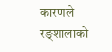कारणले रङ्शालाको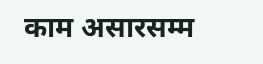काम असारसम्म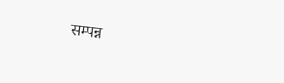सम्पन्न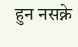हुन नसक्ने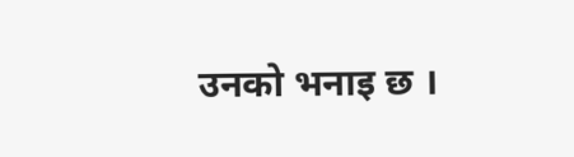उनको भनाइ छ ।